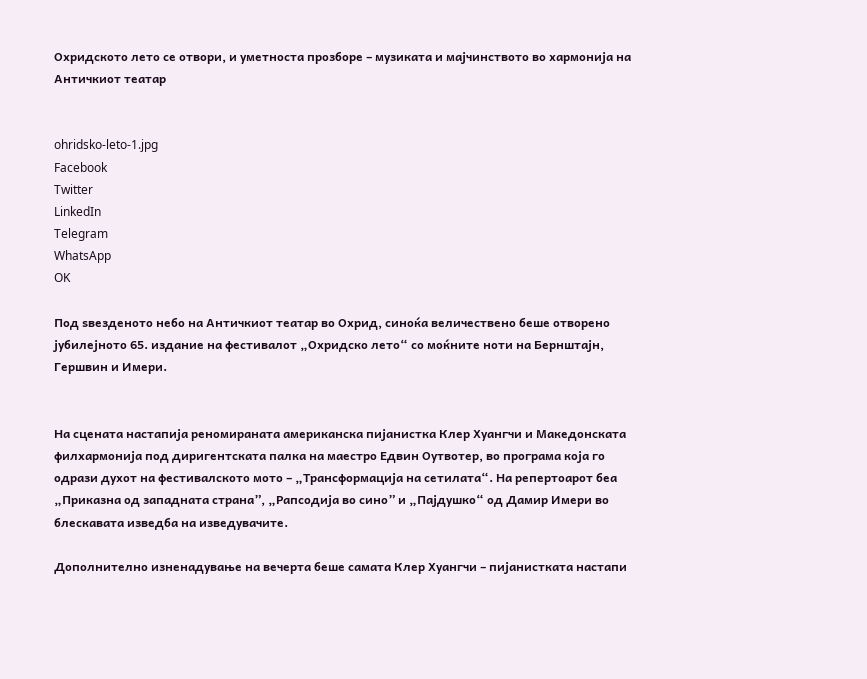Охридското лето се отвори, и уметноста прозборе – музиката и мајчинството во хармонија на Античкиот театар


ohridsko-leto-1.jpg
Facebook
Twitter
LinkedIn
Telegram
WhatsApp
OK

Под ѕвезденото небо на Античкиот театар во Охрид, синоќа величествено беше отворено јубилејното 65. издание на фестивалот „Охридско лето“ со моќните ноти на Бернштајн, Гершвин и Имери.


На сцената настапија реномираната американска пијанистка Клер Хуангчи и Македонската филхармонија под диригентската палка на маестро Едвин Оутвотер, во програма која го одрази духот на фестивалското мото – „Трансформација на сетилата“. На репертоарот беа „Приказна од западната страна”, „Рапсодија во сино” и „Пајдушко“ од Дамир Имери во блескавата изведба на изведувачите.

Дополнително изненадување на вечерта беше самата Клер Хуангчи – пијанистката настапи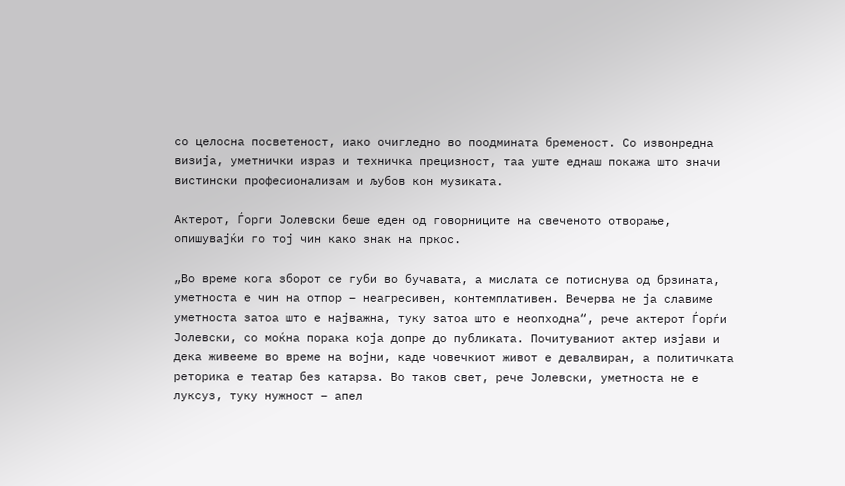со целосна посветеност, иако очигледно во поодмината бременост. Со извонредна визија, уметнички израз и техничка прецизност, таа уште еднаш покажа што значи вистински професионализам и љубов кон музиката.

Актерот, Ѓорги Јолевски беше еден од говорниците на свеченото отворање, опишувајќи го тој чин како знак на пркос.

„Во време кога зборот се губи во бучавата, а мислата се потиснува од брзината, уметноста е чин на отпор – неагресивен, контемплативен. Вечерва не ја славиме уметноста затоа што е најважна, туку затоа што е неопходна“, рече актерот Ѓорѓи Јолевски, со моќна порака која допре до публиката. Почитуваниот актер изјави и дека живееме во време на војни, каде човечкиот живот е девалвиран, а политичката реторика е театар без катарза. Во таков свет, рече Јолевски, уметноста не е луксуз, туку нужност – апел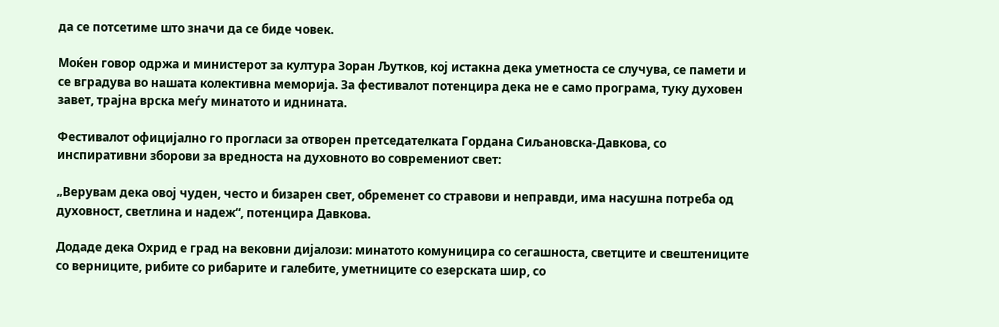да се потсетиме што значи да се биде човек.

Моќен говор одржа и министерот за култура Зоран Љутков, кој истакна дека уметноста се случува, се памети и се вградува во нашата колективна меморија. За фестивалот потенцира дека не е само програма, туку духовен завет, трајна врска меѓу минатото и иднината.

Фестивалот официјално го прогласи за отворен претседателката Гордана Сиљановска-Давкова, со инспиративни зборови за вредноста на духовното во современиот свет:

„Верувам дека овој чуден, често и бизарен свет, обременет со стравови и неправди, има насушна потреба од духовност, светлина и надеж“, потенцира Давкова.

Додаде дека Охрид е град на вековни дијалози: минатото комуницира со сегашноста, светците и свештениците со верниците, рибите со рибарите и галебите, уметниците со езерската шир, со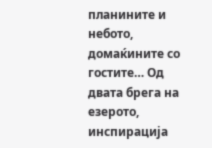планините и небото, домаќините со гостите… Од двата брега на езерото, инспирација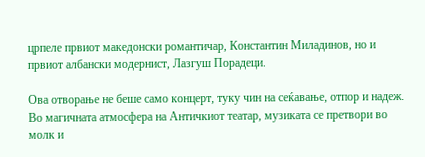црпеле првиот македонски романтичар, Константин Миладинов, но и првиот албански модернист, Лазгуш Порадеци.

Ова отворање не беше само концерт, туку чин на сеќавање, отпор и надеж. Во магичната атмосфера на Античкиот театар, музиката се претвори во молк и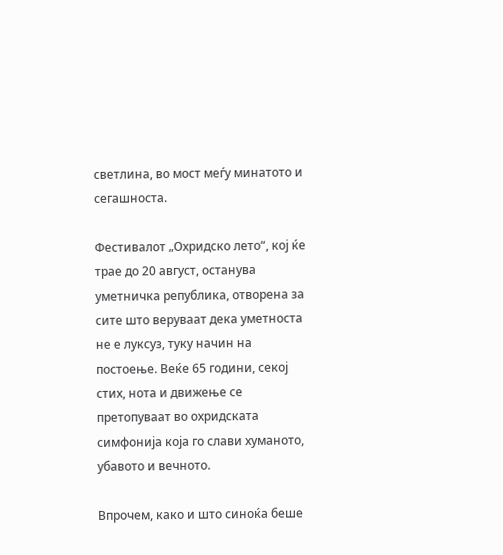светлина, во мост меѓу минатото и сегашноста.

Фестивалот „Охридско лето“, кој ќе трае до 20 август, останува уметничка република, отворена за сите што веруваат дека уметноста не е луксуз, туку начин на постоење. Веќе 65 години, секој стих, нота и движење се претопуваат во охридската симфонија која го слави хуманото, убавото и вечното.

Впрочем, како и што синоќа беше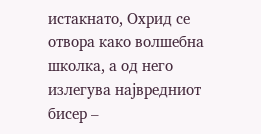истакнато, Охрид се отвора како волшебна школка, а од него излегува највредниот бисер –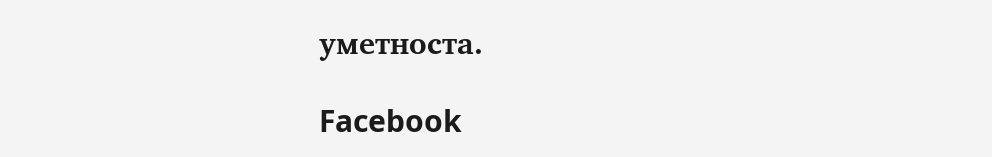уметноста.

Facebook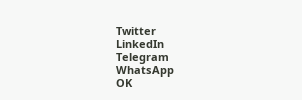Twitter
LinkedIn
Telegram
WhatsApp
OK